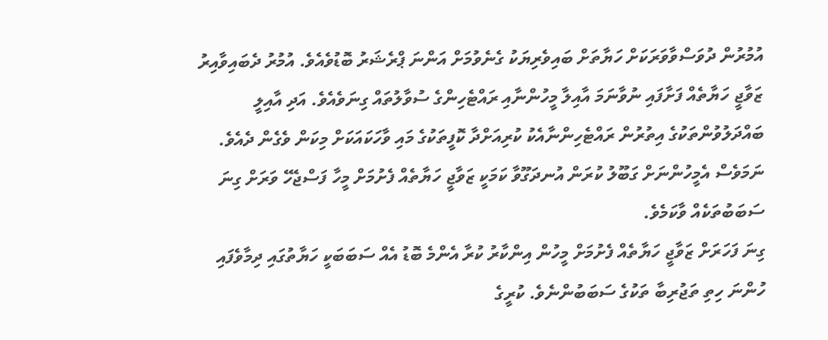އުމުރުން ދުވަސްވާވަރަކަށް ހަޔާތަށް ބައިވެރިޔަކު ގެނެވުމަށް އަންނަ ޕްރެޝަރު ބޮޑުވެއެވެ. އުމުރު ދެބައިވާއިރު ޒަވާޖީ ހަޔާތެއް ފަށާފައި ނުވާނަމަ އާއިލާ މީހުންނާއި ރައްޓެހިންގެ ސުވާލުތައް ގިނަވެއެވެ. އަދި އާއިލީ ބައްދަލުވުންތަކުގެ އިތުރުން ރައްޓެހިންނާއެކު ކުރިއަށްދާ ކޮފީތަކުގެ މައި ވާހަކައަކަށް މިކަން ވެގެން ދެއެވެ. ނަމަވެސް އެމީހުންނަށް ގަބޫލު ކުރަން އުނދަގޫވާ ކަމަކީ ޒަވާޖީ ހަޔާތެއް ފެށުމަށް މީހާ ފަސްޖެހޭ ވަރަށް ގިނަ ސަބަބުތަކެއް ވާކަމެވެ.
ގިނަ ފަހަރަށް ޒަވާޖީ ހަޔާތެއް ފެށުމަށް މީހުން އިންކާރު ކުރާ އެންމެ ބޮޑު އެއް ސަބަބަކީ ހަޔާތުގައި ދިމާވެފައި ހުންނަ ހިތި ތަޖުރިބާ ތަކުގެ ސަބަބުންނެވެ. ކުރީގެ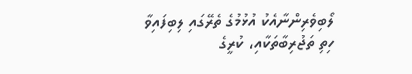ލޯބިވެރިންނާއެކު އުޅުމުގެ ތެރޭގައި ލިބިފައިވާ ހިތި ތަޖުރިބާތަކާއި، ކުރީގެ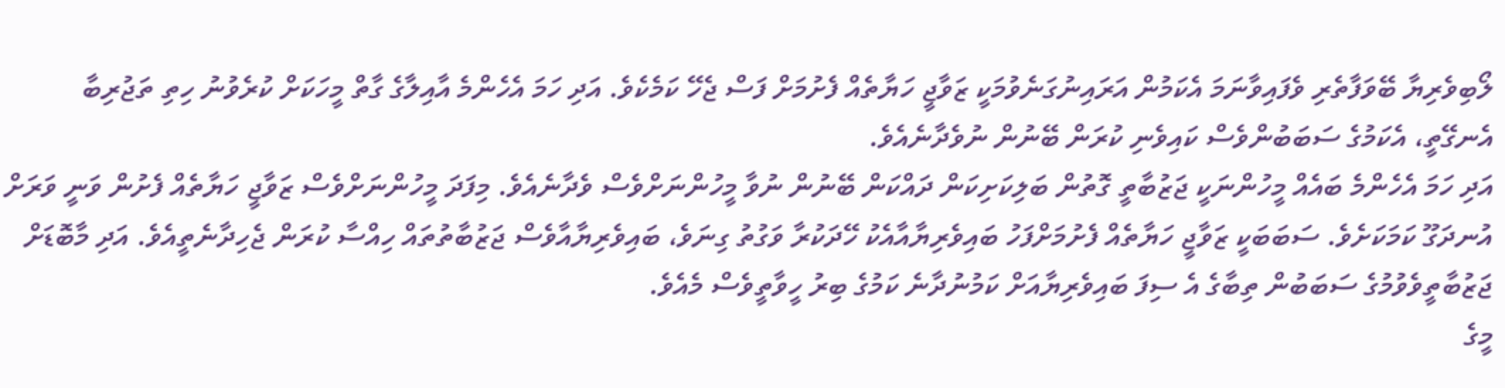ލޯބިވެރިޔާ ބޭވަފާތެރި ވެފައިވާނަމަ އެކަމުން އަރައިނުގަނެވުމަކީ ޒަވާޖީ ހަޔާތެއް ފެށުމަށް ފަސް ޖެހޭ ކަމެކެވެ. އަދި ހަމަ އެހެންމެ އާއިލާގެ ގާތް މީހަކަށް ކުރެވުނު ހިތި ތަޖުރިބާ އެނގޭތީ، އެކަމުގެ ސަބަބުންވެސް ކައިވެނި ކުރަން ބޭނުން ނުވެދާނެއެވެ.
އަދި ހަމަ އެހެންމެ ބައެއް މީހުންނަކީ ޖަޒުބާތީ ގޮތުން ބަލިކަށިކަން ދައްކަން ބޭނުން ނުވާ މީހުންނަށްވެސް ވެދާނެއެވެ. މިފަދަ މީހުންނަށްވެސް ޒަވާޖީ ހަޔާތެއް ފެށުން ވަނީ ވަރަށް އުނދަގޫ ކަމަކަށެވެ. ސަބަބަކީ ޒަވާޖީ ހަޔާތެއް ފެށުމަށްފަހު ބައިވެރިޔާއާއެކު ހޭދަކުރާ ވަގުތު ގިނަވެ، ބައިވެރިޔާއާވެސް ޖަޒުބާތުތައް ހިއްސާ ކުރަން ޖެހިދާނެތީއެވެ. އަދި މާބޮޑަށް ޖަޒުބާތީވެވުމުގެ ސަބަބުން ތިބާގެ އެ ސިފަ ބައިވެރިޔާއަށް ކަމުނުދާނެ ކަމުގެ ބިރު ހީވާތީވެސް މެއެވެ.
މީގެ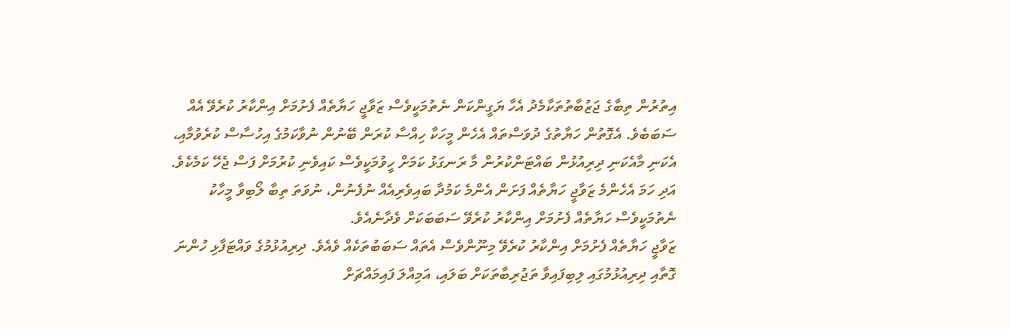އިތުރުން ތިބާގެ ޖަޒުބާތުތަކާމެދު އެހާ ޔަގީންކަން ނެތުމަކީވެސް ޒަވާޖީ ހަޔާތެއް ފެށުމަށް އިންކާރު ކުރެވޭ އެއް ސަބަބެވެ. އެގޮތުން ހަޔާތުގެ ދުވަސްތައް އެހެން މީހަކާ ހިއްސާ ކުރަން ބޭނުން ނުވާކަމުގެ އިހުސާސް ކުރެވުމާއި، އެކަނި މާއެކަނި ދިރިއުޅުން ބައްޓަންކުރުން މާ ރަނގަޅު ކަމަށް ހީވުމަކީވެސް ކައިވެނި ކުރުމަށް ފަސް ޖެހޭ ކަމެކެވެ. އަދި ހަމަ އެހެންމެ ޒަވާޖީ ހަޔާތެއް ފަށަން އެންމެ ކަމުދާ ބައިވެރިއެއް ނުފެނުން، ނުވަތަ ތިބާ ލޯބިވާ މީހާކު ނެތުމަކީވެސް ހަޔާތެއް ފެށުމަށް އިންކާރު ކުރެވޭ ސަބަބަކަށް ވެދާނެއެވެ.
ޒަވާޖީ ހަޔާތެއް ފެށުމަށް އިންކާރު ކުރެވޭ މިނޫންވެސް އެތައް ސަބަބުތަކެއް ވެއެވެ. ދިރިއުޅުމުގެ ވައްޓަފާޅި ހުންނަ ގޮތާއި ދިރިއުޅުމުގައި ލިބިފައިވާ ތަޖުރިބާތަކަށް ބަލައި، އަމިއްލަ ފައިމައްޗަށް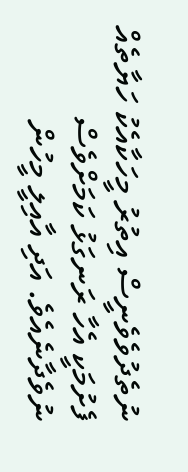ނުތެދުވެވެނީސް އިތުރު މީހަކާއެކު ހަޔާތެއް ފެށުމަކީ އެހާ ރަނގަޅު ކަމަށްވެސް ނުވެދާނެއެވެ. އަދި އާއިލީ މީހުން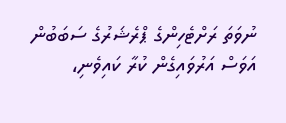ނުވަތަ ރަށްޓެހިންގެ ޕްރެޝަރުގެ ސަބަބުން އަވަސް އަރުވައިގެން ކުރާ ކައިވެނި،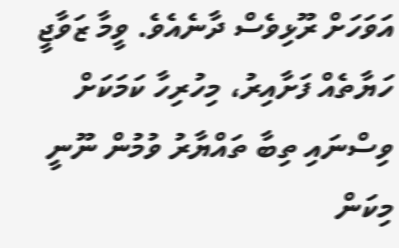އަވަހަށް ރޫޅިވެސް ދާނެއެވެ. ވީމާ ޒަވާޖީ ހަޔާތެއް ފަށާއިރު، މިހުރިހާ ކަމަކަށް ވިސްނައި ތިބާ ތައްޔާރު ވުމުން ނޫނީ މިކަން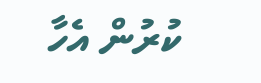ކުރުން އެހާ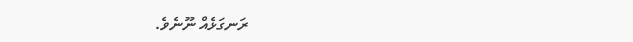ރަނގަޅެއް ނޫނެވެ.